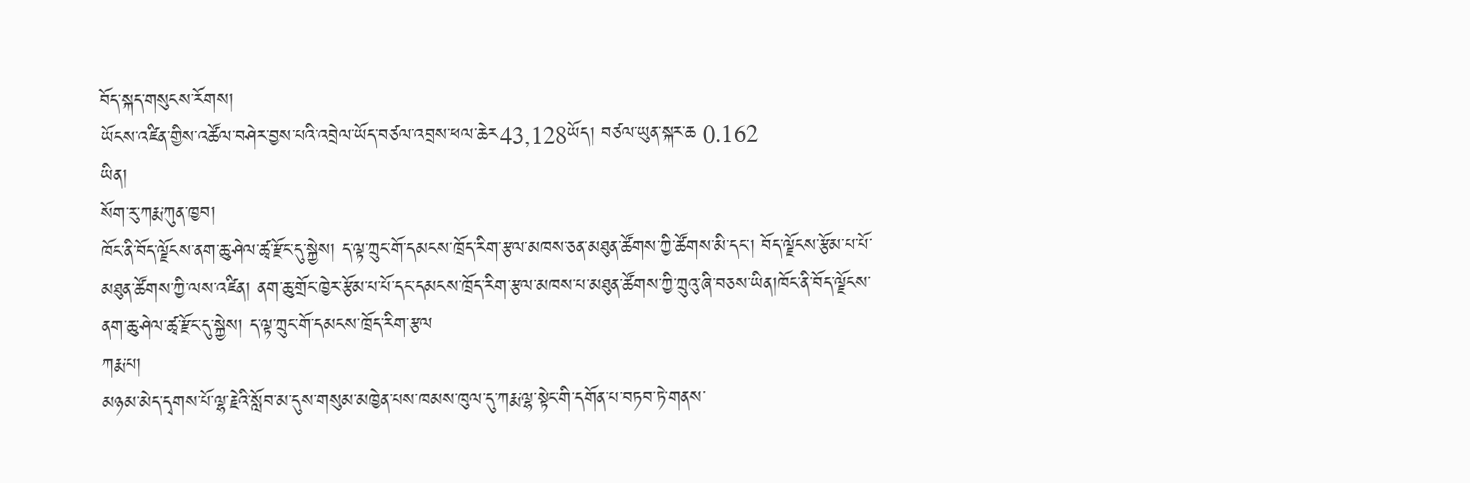བོད་སྐད་གསུངས་རོགས།
ཡོངས་འཛིན་གྱིས་འཚོལ་བཤེར་བྱས་པའི་འབྲེལ་ཡོད་བཙལ་འབྲས་ཕལ་ཆེར43,128ཡོད། བཙལ་ཡུན་སྐར་ཆ 0.162
ཡིན།
སོག་རུ་ཀརྨ་ཀུན་ཁྱབ།
ཁོང་ནི་བོད་ལྗོངས་ནག་ཆུ་ཤེལ་ཚྭ་རྫོང་དུ་སྐྱེས། ད་ལྟ་ཀྲུང་གོ་དམངས་ཁྲོད་རིག་རྩལ་མཁས་ཅན་མཐུན་ཚོགས་ཀྱི་ཚོགས་མི་དང་། བོད་ལྗོངས་རྩོམ་པ་པོ་མཐུན་ཚོགས་ཀྱི་ལས་འཛིན། ནག་ཆུ་གྲོང་ཁྱེར་རྩོམ་པ་པོ་དང་དམངས་ཁྲོད་རིག་རྩལ་མཁས་པ་མཐུན་ཚོགས་ཀྱི་ཀྲུའུ་ཞི་བཅས་ཡིན།ཁོང་ནི་བོད་ལྗོངས་ནག་ཆུ་ཤེལ་ཚྭ་རྫོང་དུ་སྐྱེས། ད་ལྟ་ཀྲུང་གོ་དམངས་ཁྲོད་རིག་རྩལ
ཀརྨ་པ།
མཉམ་མེད་དྭགས་པོ་ལྷ་རྗེའི་སློབ་མ་དུས་གསུམ་མཁྱེན་པས་ཁམས་ཁུལ་དུ་ཀརྨ་ལྷ་སྟེང་གི་དགོན་པ་བཏབ་ཏེ་གནས་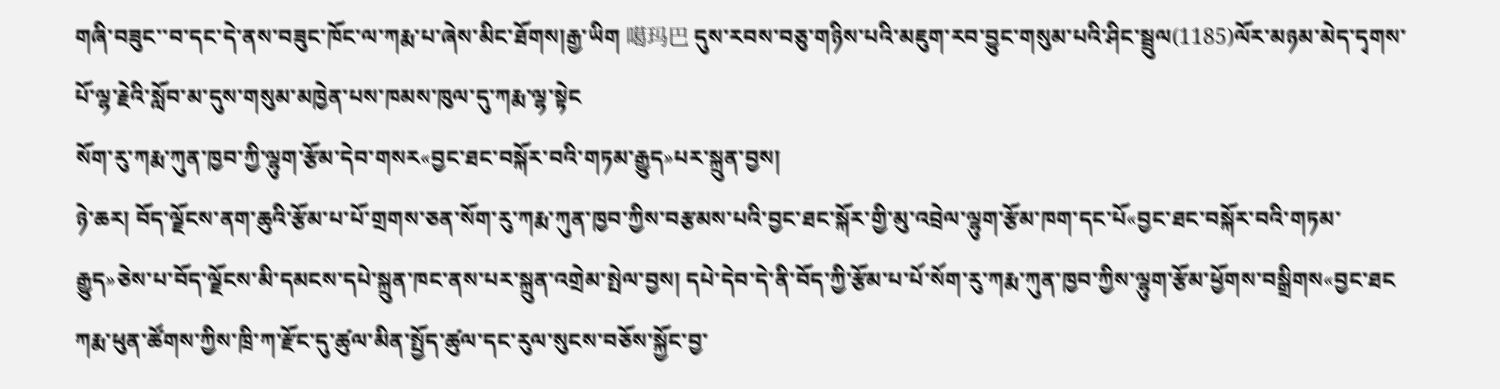གཞི་བཟུང་་བ་དང་དེ་ནས་བཟུང་ཁོང་ལ་ཀརྨ་པ་ཞེས་མིང་ཐོགས།རྒྱ་ཡིག 噶玛巴 དུས་རབས་བཅུ་གཉིས་པའི་མཇུག་རབ་བྱུང་གསུམ་པའི་ཤིང་སྦྲུལ(1185)ལོར་མཉམ་མེད་དྭགས་པོ་ལྷ་རྗེའི་སློབ་མ་དུས་གསུམ་མཁྱེན་པས་ཁམས་ཁུལ་དུ་ཀརྨ་ལྷ་སྟེང
སོག་རུ་ཀརྨ་ཀུན་ཁྱབ་ཀྱི་ལྷུག་རྩོམ་དེབ་གསར«བྱང་ཐང་བསྐོར་བའི་གཏམ་རྒྱུད»པར་སྐྲུན་བྱས།
ཉེ་ཆར། བོད་ལྗོངས་ནག་ཆུའི་རྩོམ་པ་པོ་གྲགས་ཅན་སོག་རུ་ཀརྨ་ཀུན་ཁྱབ་ཀྱིས་བརྩམས་པའི་བྱང་ཐང་སྐོར་གྱི་མུ་འབྲེལ་ལྷུག་རྩོམ་ཁག་དང་པོ«བྱང་ཐང་བསྐོར་བའི་གཏམ་རྒྱུད»ཅེས་པ་བོད་ལྗོངས་མི་དམངས་དཔེ་སྐྲུན་ཁང་ནས་པར་སྐྲུན་འགྲེམ་སྤེལ་བྱས། དཔེ་དེབ་དེ་ནི་བོད་ཀྱི་རྩོམ་པ་པོ་སོག་རུ་ཀརྨ་ཀུན་ཁྱབ་ཀྱིས་ལྷུག་རྩོམ་ཕྱོགས་བསྒྲིགས«བྱང་ཐང
ཀརྨ་ཕུན་ཚོགས་ཀྱིས་ཁྲི་ཀ་རྫོང་དུ་ཚུལ་མིན་སྤྱོད་ཚུལ་དང་རུལ་སུངས་བཅོས་སྐྱོང་བྱ་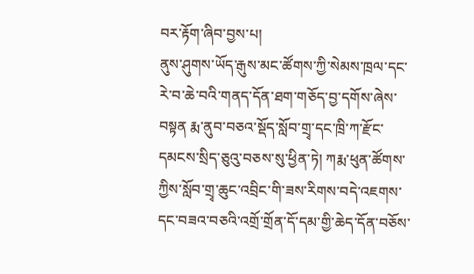བར་རྟོག་ཞིབ་བྱས་པ།
ནུས་ཤུགས་ཡོད་རྒུས་མང་ཚོགས་ཀྱི་སེམས་ཁྲལ་དང་རེ་བ་ཆེ་བའི་གནད་དོན་ཐག་གཅོད་བྱ་དགོས་ཞེས་བསྟན རྨ་ནུབ་བཅའ་སྡོད་སློབ་གྲྭ་དང་ཁྲི་ཀ་རྫོང་དམངས་སྲིད་ཅུའུ་བཅས་སུ་ཕྱིན་ཏེ། ཀརྨ་ཕུན་ཚོགས་ཀྱིས་སློབ་གྲྭ་ཆུང་འབྲིང་གི་ཟས་རིགས་བདེ་འཇགས་དང་བཟའ་བཅའི་འགྲོ་གྲོན་དོ་དམ་གྱི་ཆེད་དོན་བཅོས་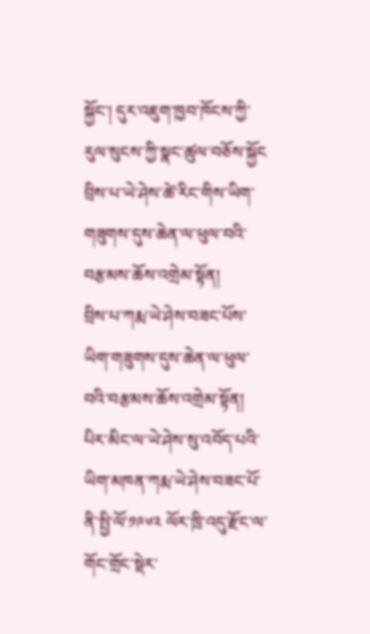སྐྱོང་། དུར་འཇུག་ཁྱབ་ཁོངས་ཀྱི་རུལ་སུངས་ཀྱི་སྣང་ཚུལ་བཅོས་སྐྱོང
བྲིས་པ་ཡེ་ཤེས་ཚེ་རིང་གིས་ཡིག་གཟུགས་དུས་ཆེན་ལ་ཕུལ་བའི་བརྩམས་ཆོས་འགྲེམ་སྟོན།
བྲིས་པ་ཀརྨ་ཡེ་ཤེས་བཟང་པོས་ཡིག་གཟུགས་དུས་ཆེན་ལ་ཕུལ་བའི་བརྩམས་ཆོས་འགྲེམ་སྟོན། པིར་མིང་ལ་ཡེ་ཤེས་སུ་འབོད་པའི་ཡིག་མཁན་ཀརྨ་ཡེ་ཤེས་བཟང་པོ་ནི་སྤྱི་ལོ་༡༩༦༢ ལོར་ཁྲི་འདུ་རྫོང་ལ་གོང་གྲོང་སྡེར་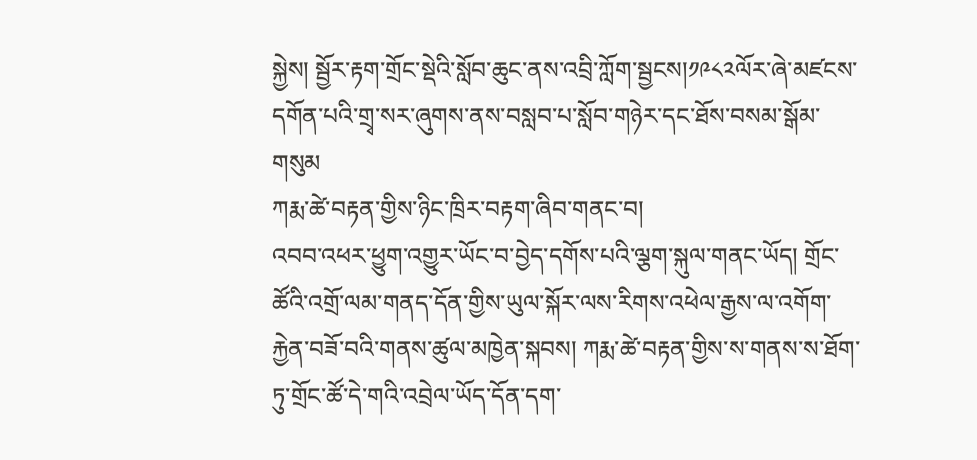སྐྱེས། སྦྱོར་རྟག་གྲོང་སྡེའི་སློབ་ཆུང་ནས་འབྲི་ཀློག་སྦྱངས།༡༩༨༢ལོར་ཞེ་མཛངས་དགོན་པའི་གྲྭ་སར་ཞུགས་ནས་བསླབ་པ་སློབ་གཉེར་དང་ཐོས་བསམ་སྒོམ་གསུམ
ཀརྨ་ཚེ་བརྟན་གྱིས་ཉིང་ཁྲིར་བརྟག་ཞིབ་གནང་བ།
འབབ་འཕར་ཕྱུག་འགྱུར་ཡོང་བ་བྱེད་དགོས་པའི་ལྕག་སྐུལ་གནང་ཡོད། གྲོང་ཚོའི་འགྲོ་ལམ་གནད་དོན་གྱིས་ཡུལ་སྐོར་ལས་རིགས་འཕེལ་རྒྱས་ལ་འགོག་རྐྱེན་བཟོ་བའི་གནས་ཚུལ་མཁྱེན་སྐབས། ཀརྨ་ཚེ་བརྟན་གྱིས་ས་གནས་ས་ཐོག་ཏུ་གྲོང་ཚོ་དེ་གའི་འབྲེལ་ཡོད་དོན་དག་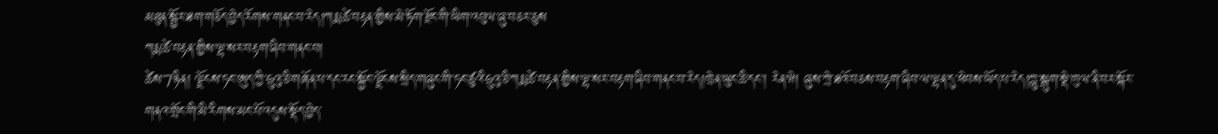མཐུན་སྦྱོར་ཐག་གཅོད་བྱེད་རོགས་གནང་བ་རེད།ཀརྨ་ཚེ་བརྟན་གྱིས་མེ་ཏོག་རྫོང་གི་ཡིག་འབུལ་ཞུ་བཅར་ཅུས
ཀརྨ་ཚེ་བརྟན་གྱིས་ལྷ་སར་བརྟག་ཞིབ་གནང་བ།
ཚེས་7ཉིན། ལྗོངས་ཏང་ཨུད་ཀྱི་ཧྲུའུ་ཅི་གཞོན་པ་དང་རང་སྐྱོང་ལྗོངས་སྲིད་གཞུང་གི་ཏང་ཙུའི་ཧྲུའུ་ཅི་ཀརྨ་ཚེ་བརྟན་གྱིས་ལྷ་སར་བརྟག་ཞིབ་གནང་བ་རེད།ཁྲེན་ཡུང་ཆི་དང་། རེན་ཝེ། ཞུས་ཀྲེ་ཐའོ་བཅས་བརྟག་ཞིབ་ལ་ལྷན་དུ་ཕེབས་ཡོད་པ་རེད།ཀླུ་སྒུག་སྡེ་ཁུལ་ནི་བར་སྐོར་གནའ་གྲོང་གི་མི་རིགས་མང་པོ་འདུས་སྡོད་བྱེད་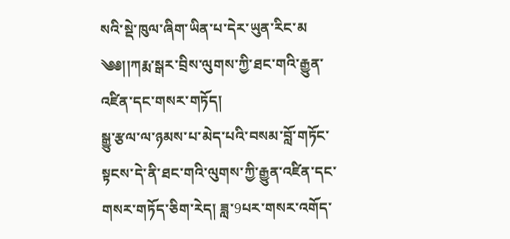སའི་སྡེ་ཁུལ་ཞིག་ཡིན་པ་དེར་ཡུན་རིང་མ
༄༅།།ཀརྨ་སྒར་བྲིས་ལུགས་ཀྱི་ཐང་གའི་རྒྱུན་འཛིན་དང་གསར་གཏོད།
སྒྱུ་རྩལ་ལ་ཉམས་པ་མེད་པའི་བསམ་བློ་གཏོང་སྟངས་དེ་ནི་ཐང་གའི་ལུགས་ཀྱི་རྒྱུན་འཛིན་དང་གསར་གཏོད་ཅིག་རེད། ཟླ་9པར་གསར་འགོད་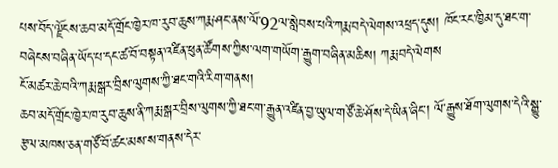པས་བོད་ལྗོངས་ཆབ་མདོ་གྲོང་ཁྱེར་ཁ་རུབ་ཆུས་ཀརྨ་ཤང་ནས་ལོ་92ལ་སླེབས་པའི་ཀརྨ་བདེ་ལེགས་འཕྲད་དུས། ཁོང་རང་ཁྱིམ་དུ་ཐང་ག་བཞེངས་བཞིན་ཡོད་པ་དང་ཚ་བོ་བསྟན་འཛིན་ཕུན་ཚོགས་ཀྱིས་ལག་གཡོག་རྒྱུག་བཞིན་མཆིས། ཀརྨ་བདེ་ལེགས
ངོ་མཚར་ཆེ་བའི་ཀརྨ་སྒར་བྲིས་ལུགས་ཀྱི་ཐང་གའི་རིག་གནས།
ཆབ་མདོ་གྲོང་ཁྱེར་ཁ་རུབ་ཆུས་ནི་ཀརྨ་སྒར་བྲིས་ལུགས་ཀྱི་ཐང་ག་རྒྱུན་འཛིན་བྱ་ཡུལ་གཙོ་ཆེ་ཤོས་དེ་ཡིན་ཞིང་། ལོ་རྒྱུས་ཐོག་ལུགས་དེའི་སྒྱུ་རྩལ་མཁས་ཅན་གཙོ་བོ་ཚང་མས་ས་གནས་དེར་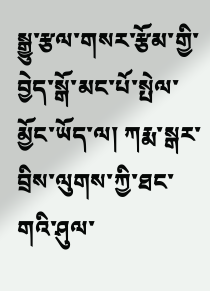སྒྱུ་རྩལ་གསར་རྩོམ་གྱི་བྱེད་སྒོ་མང་པོ་སྤེལ་མྱོང་ཡོད་ལ། ཀརྨ་སྒར་བྲིས་ལུགས་ཀྱི་ཐང་གའི་ཤུལ་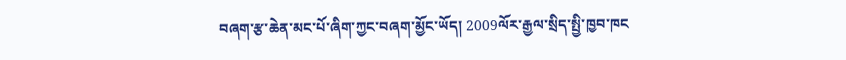བཞག་རྩ་ཆེན་མང་པོ་ཞིག་ཀྱང་བཞག་མྱོང་ཡོད། 2009ལོར་རྒྱལ་སྲིད་སྤྱི་ཁྱབ་ཁང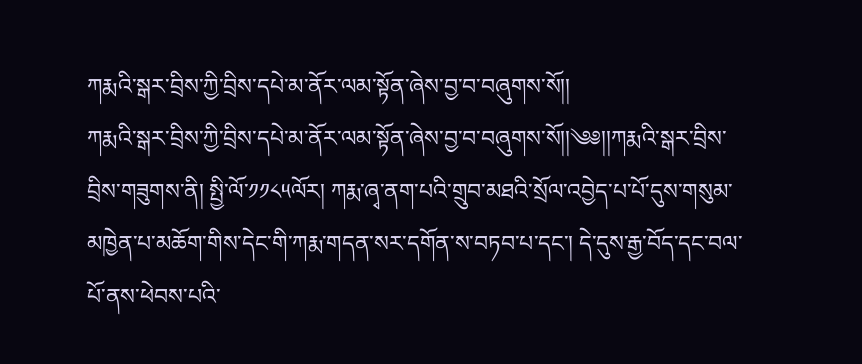ཀརྨའི་སྒར་བྲིས་ཀྱི་བྲིས་དཔེ་མ་ནོར་ལམ་སྟོན་ཞེས་བྱ་བ་བཞུགས་སོ།།
ཀརྨའི་སྒར་བྲིས་ཀྱི་བྲིས་དཔེ་མ་ནོར་ལམ་སྟོན་ཞེས་བྱ་བ་བཞུགས་སོ།།༄༅།།ཀརྨའི་སྒར་བྲིས་བྲིས་གཟུགས་ནི། སྤྱི་ལོ་༡༡༨༥ལོར། ཀརྨ་ཞྭ་ནག་པའི་གྲུབ་མཐའི་སྲོལ་འབྱེད་པ་པོ་དུས་གསུམ་མཁྱེན་པ་མཆོག་གིས་དེང་གི་ཀརྨ་གདན་སར་དགོན་ས་བཏབ་པ་དང་། དེ་དུས་རྒྱ་བོད་དང་བལ་པོ་ནས་ཕེབས་པའི་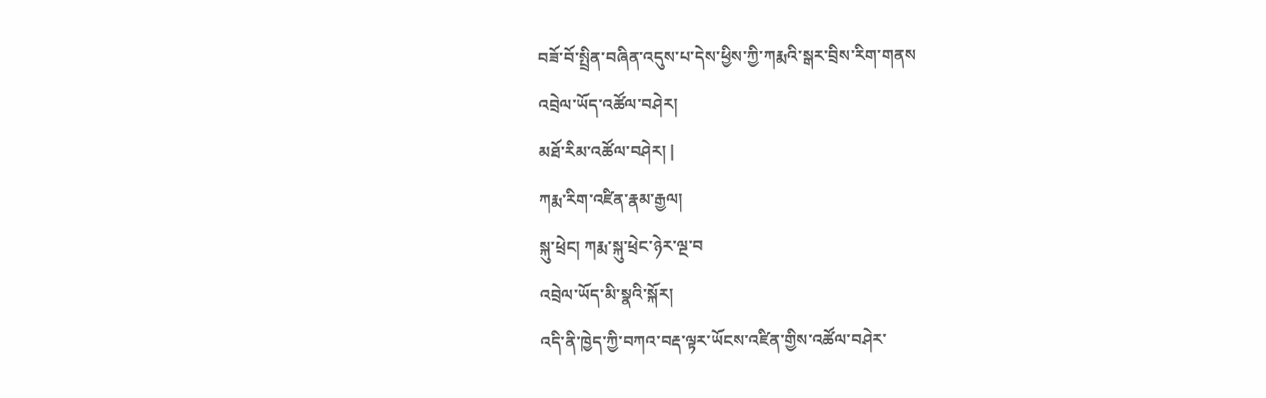བཟོ་བོ་སྤྲིན་བཞིན་འདུས་པ་དེས་ཕྱིས་ཀྱི་ཀརྨའི་སྒར་བྲིས་རིག་གནས
འབྲེལ་ཡོད་འཚོལ་བཤེར།
མཐོ་རིམ་འཚོལ་བཤེར། |
ཀརྨ་རིག་འཛིན་རྣམ་རྒྱལ།
སྐུ་ཕྲེང། ཀརྨ་སྐུ་ཕྲེང་ཉེར་ལྔ་བ
འབྲེལ་ཡོད་མི་སྣའི་སྐོར།
འདི་ནི་ཁྱེད་ཀྱི་བཀའ་བརྡ་ལྟར་ཡོངས་འཛིན་གྱིས་འཚོལ་བཤེར་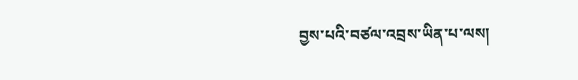བྱས་པའི་བཙལ་འབྲས་ཡིན་པ་ལས།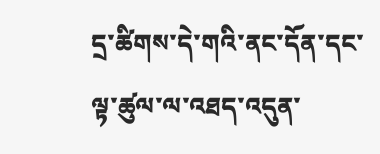དྲ་ཚིགས་དེ་གའི་ནང་དོན་དང་ལྟ་ཚུལ་ལ་འཐད་འདུན་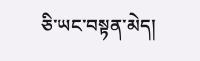ཅི་ཡང་བསྟན་མེད།